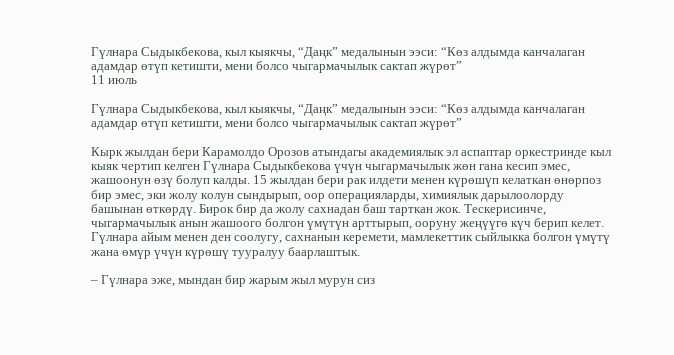Гүлнара Сыдыкбекова, кыл кыякчы, “Даңк” медалынын ээси: “Көз алдымда канчалаган адамдар өтүп кетишти, мени болсо чыгармачылык сактап жүрөт”
11 июль

Гүлнара Сыдыкбекова, кыл кыякчы, “Даңк” медалынын ээси: “Көз алдымда канчалаган адамдар өтүп кетишти, мени болсо чыгармачылык сактап жүрөт”

Кырк жылдан бери Карамолдо Орозов атындагы академиялык эл аспаптар оркестринде кыл кыяк чертип келген Гүлнара Сыдыкбекова үчүн чыгармачылык жөн гана кесип эмес, жашоонун өзү болуп калды. 15 жылдан бери рак илдети менен күрөшүп келаткан өнөрпоз бир эмес, эки жолу колун сындырып, оор операцияларды, химиялык дарылоолорду башынан өткөрдү. Бирок бир да жолу сахнадан баш тарткан жок. Тескерисинче, чыгармачылык анын жашоого болгон үмүтүн арттырып, ооруну жеңүүгө күч берип келет. Гүлнара айым менен ден соолугу, сахнанын керемети, мамлекеттик сыйлыкка болгон үмүтү жана өмүр үчүн күрөшү тууралуу баарлаштык.

– Гүлнара эже, мындан бир жарым жыл мурун сиз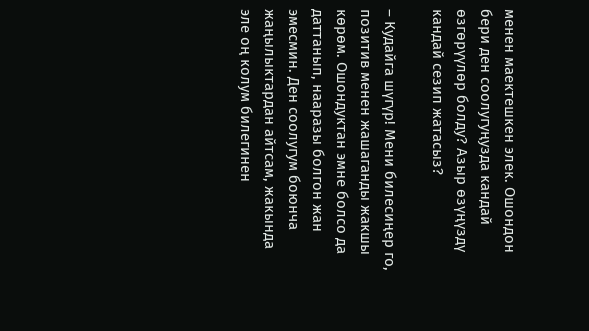менен маектешкен элек. Ошондон бери ден соолугуңузда кандай өзгөрүүлөр болду? Азыр өзүңүздү кандай сезип жатасыз?

– Кудайга шүгүр! Мени билесиңер го, позитив менен жашаганды жакшы көрөм. Ошондуктан эмне болсо да даттанып, нааразы болгон жан эмесмин. Ден соолугум боюнча жаңылыктардан айтсам, жакында эле оң колум билегинен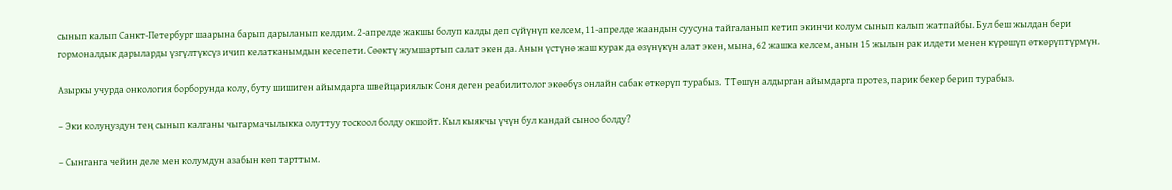сынып калып Санкт-Петербург шаарына барып дарыланып келдим. 2-апрелде жакшы болуп калды деп сүйүнүп келсем, 11-апрелде жаандын суусуна тайгаланып кетип экинчи колум сынып калып жатпайбы. Бул беш жылдан бери гормоналдык дарыларды үзгүлтүксүз ичип келатканымдын кесепети. Сөөктү жумшартып салат экен да. Анын үстүнө жаш курак да өзүнүкүн алат экен, мына, 62 жашка келсем, анын 15 жылын рак илдети менен күрөшүп өткөрүптүрмүн.

Азыркы учурда онкология борборунда колу, буту шишиген айымдарга швейцариялык Соня деген реабилитолог экөөбүз онлайн сабак өткөрүп турабыз.  ТТөшүн алдырган айымдарга протез, парик бекер берип турабыз.

– Эки колуңуздун тең сынып калганы чыгармачылыкка олуттуу тоскоол болду окшойт. Кыл кыякчы үчүн бул кандай сыноо болду?

– Сынганга чейин деле мен колумдун азабын көп тарттым.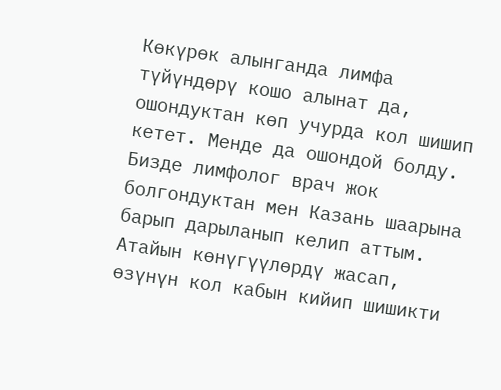Көкүрөк алынганда лимфа түйүндөрү кошо алынат да, ошондуктан көп учурда кол шишип кетет. Менде да ошондой болду. Бизде лимфолог врач жок болгондуктан мен Казань шаарына барып дарыланып келип аттым. Атайын көнүгүүлөрдү жасап, өзүнүн кол кабын кийип шишикти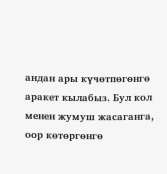андан ары күчөтпөгөнгө аракет кылабыз. Бул кол менен жумуш жасаганга, оор көтөргөнгө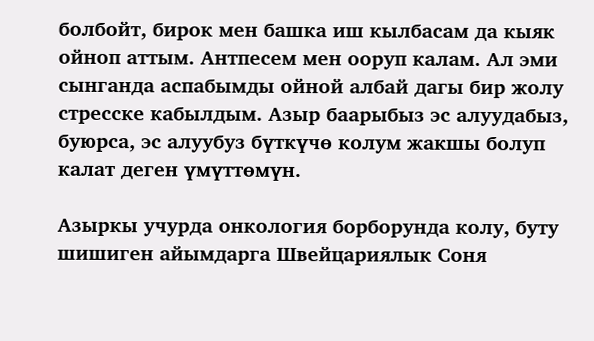болбойт, бирок мен башка иш кылбасам да кыяк ойноп аттым. Антпесем мен ооруп калам. Ал эми сынганда аспабымды ойной албай дагы бир жолу стресске кабылдым. Азыр баарыбыз эс алуудабыз, буюрса, эс алуубуз бүткүчө колум жакшы болуп калат деген үмүттөмүн.

Азыркы учурда онкология борборунда колу, буту шишиген айымдарга Швейцариялык Соня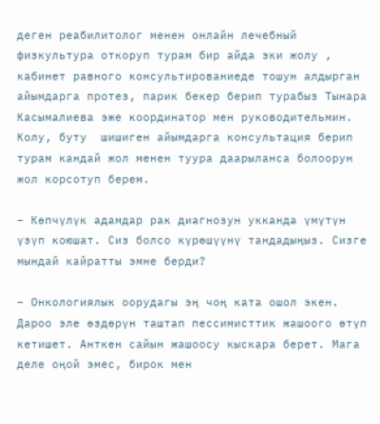деген реабилитолог менен онлайн лечебный физкультура откоруп турам бир айда эки жолу , кабинет равного консультированиеде тошун алдырган айымдарга протез, парик бекер берип турабыз Тынара Касымалиева эже координатор мен руководительмин. Колу, буту  шишиген айымдарга консультация берип турам кандай жол менен туура даарыланса болоорун жол корсотуп берем.

– Көпчүлүк адамдар рак диагнозун укканда үмүтүн үзүп коюшат. Сиз болсо күрөшүүнү тандадыңыз. Сизге мындай кайратты эмне берди?

– Онкологиялык оорудагы эң чоң ката ошол экен. Дароо эле өздөрүн таштап пессимисттик жашоого өтүп кетишет. Анткен сайын жашоосу кыскара берет. Мага деле оңой эмес, бирок мен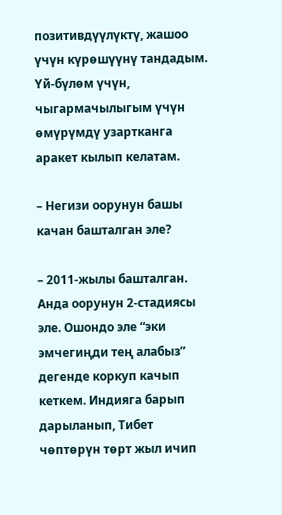позитивдүүлүктү, жашоо үчүн күрөшүүнү тандадым. Үй-бүлөм үчүн, чыгармачылыгым үчүн өмүрүмдү узартканга аракет кылып келатам.

– Негизи оорунун башы качан башталган эле?

– 2011-жылы башталган. Анда оорунун 2-стадиясы эле. Ошондо эле “эки эмчегиңди тең алабыз” дегенде коркуп качып кеткем. Индияга барып дарыланып, Тибет чөптөрүн төрт жыл ичип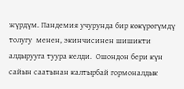жүрдүм. Пандемия учурунда бир көкүрөгүмдү толугу  менен, экинчисинен шишикти алдырууга туура келди.  Ошондон бери күн сайын саатынан калтырбай гормоналдык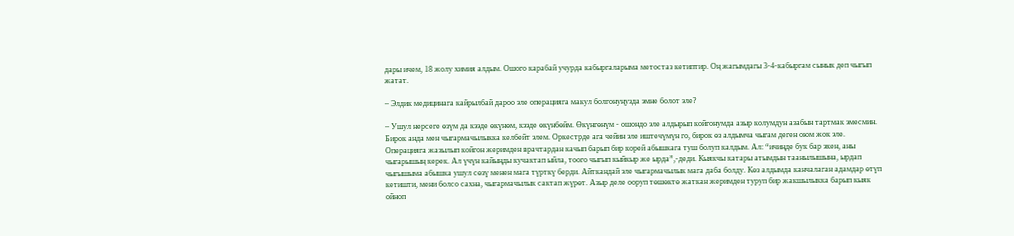дары ичем, 18 жолу химия алдым. Ошого карабай учурда кабыргаларыма метостаз кетиптир. Оң жагымдагы 3-4-кабыргам сынык деп чыгып жатат.

– Элдик медицинага кайрылбай дароо эле операцияга макул болгонуңузда эмне болот эле?

– Ушул нерсеге өзүм да кээде өкүнөм, кээде өкүнбөйм. Өкүнгөнүм - ошондо эле алдырып койгонумда азыр колумдун азабын тартмак эмесмин. Бирок анда мен чыгармачылыкка келбейт элем. Оркестрде ага чейин эле иштечүмүн го, бирок өз алдымча чыгам деген оюм жок эле. Операцияга жазылып койгон жеримден врачтардан качып барып бир корей абышкага туш болуп калдым. Ал: “ичиңде бук бар экен, аны чыгарышың керек. Ал үчүн кайыңды кучактап ыйла, тоого чыгып кыйкыр же ырда”,-деди. Кыякчы катары атымдын таанылышына, ырдап чыгышыма абышка ушул сөзү менен мага түрткү берди. Айткандай эле чыгармачылык мага даба болду. Көз алдымда канчалаган адамдар өтүп кетишти, мени болсо сахна, чыгармачылык сактап жүрөт. Азыр деле ооруп төшөктө жаткан жеримден туруп бир жакшылыкка барып кыяк ойноп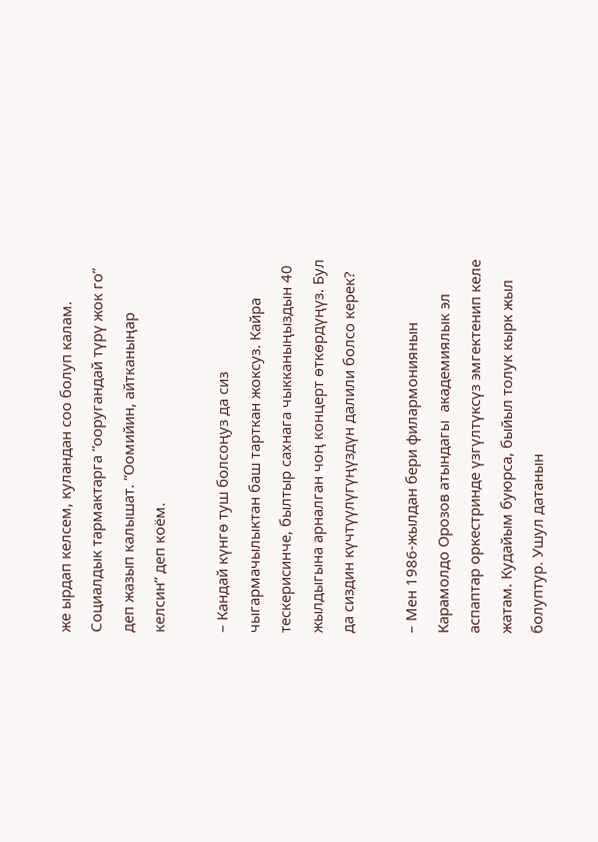же ырдап келсем, куландан соо болуп калам. Социалдык тармактарга “ооругандай түрү жок го” деп жазып калышат. “Оомийин, айтканыңар келсин” деп коём.

– Кандай күнгө туш болсоңуз да сиз чыгармачылыктан баш тарткан жоксуз. Кайра тескерисинче, былтыр сахнага чыкканыңыздын 40 жылдыгына арналган чоң концерт өткөрдүңүз. Бул да сиздин күчтүүлүгүңүздүн далили болсо керек?

– Мен 1986-жылдан бери филармониянын Карамолдо Орозов атындагы  академиялык эл аспаптар оркестринде үзгүлтүксүз эмгектенип келе жатам. Кудайым буюрса, быйыл толук кырк жыл болуптур. Ушул датанын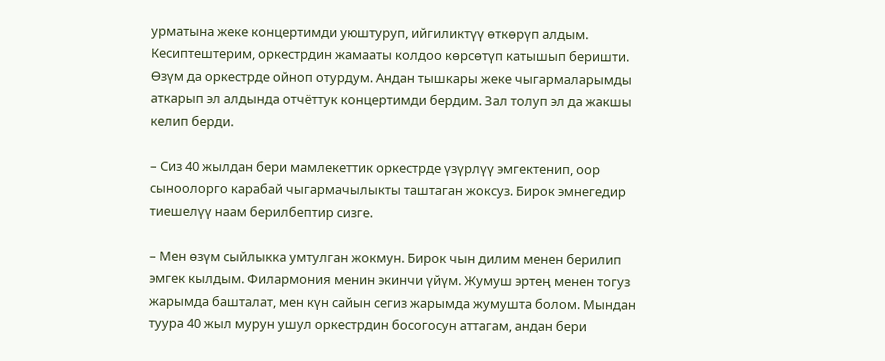урматына жеке концертимди уюштуруп, ийгиликтүү өткөрүп алдым. Кесиптештерим, оркестрдин жамааты колдоо көрсөтүп катышып беришти. Өзүм да оркестрде ойноп отурдум. Андан тышкары жеке чыгармаларымды аткарып эл алдында отчёттук концертимди бердим. Зал толуп эл да жакшы келип берди.

– Сиз 40 жылдан бери мамлекеттик оркестрде үзүрлүү эмгектенип, оор сыноолорго карабай чыгармачылыкты таштаган жоксуз. Бирок эмнегедир тиешелүү наам берилбептир сизге.

– Мен өзүм сыйлыкка умтулган жокмун. Бирок чын дилим менен берилип эмгек кылдым. Филармония менин экинчи үйүм. Жумуш эртең менен тогуз жарымда башталат, мен күн сайын сегиз жарымда жумушта болом. Мындан туура 40 жыл мурун ушул оркестрдин босогосун аттагам, андан бери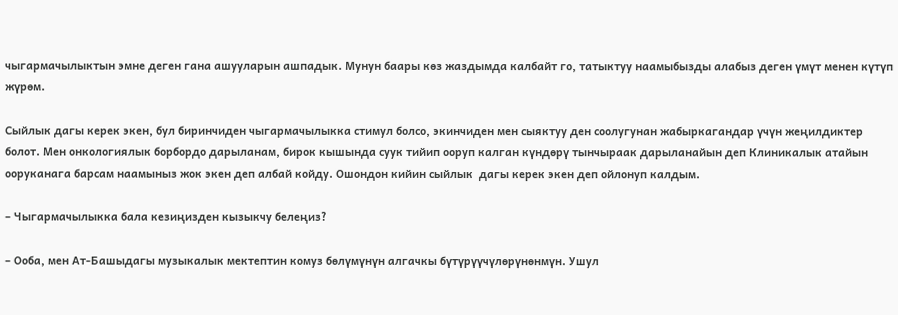чыгармачылыктын эмне деген гана ашууларын ашпадык. Мунун баары көз жаздымда калбайт го, татыктуу наамыбызды алабыз деген үмүт менен күтүп жүрөм.

Сыйлык дагы керек экен, бул биринчиден чыгармачылыкка стимул болсо, экинчиден мен сыяктуу ден соолугунан жабыркагандар үчүн жеңилдиктер болот. Мен онкологиялык борбордо дарыланам, бирок кышында суук тийип ооруп калган күндөрү тынчыраак дарыланайын деп Клиникалык атайын ооруканага барсам наамыныз жок экен деп албай койду. Ошондон кийин сыйлык  дагы керек экен деп ойлонуп калдым.

– Чыгармачылыкка бала кезиңизден кызыкчу белеңиз?

– Ооба, мен Ат-Башыдагы музыкалык мектептин комуз бөлүмүнүн алгачкы бүтүрүүчүлөрүнөнмүн. Ушул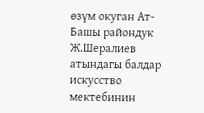өзүм окуган Ат-Башы райондук Ж.Шералиев атындагы балдар искусство мектебинин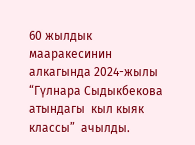60 жылдык мааракесинин алкагында 2024-жылы “Гүлнара Сыдыкбекова атындагы  кыл кыяк классы”  ачылды.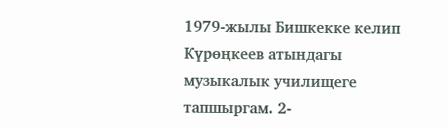1979-жылы Бишкекке келип Күрөңкеев атындагы музыкалык училищеге тапшыргам. 2-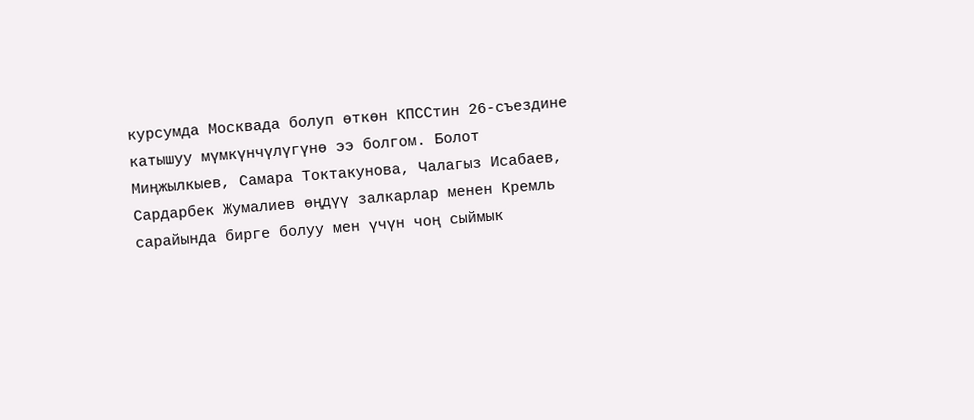курсумда Москвада болуп өткөн КПССтин 26-съездине катышуу мүмкүнчүлүгүнө ээ болгом. Болот Миңжылкыев, Самара Токтакунова, Чалагыз Исабаев, Сардарбек Жумалиев өңдүү залкарлар менен Кремль сарайында бирге болуу мен үчүн чоң сыймык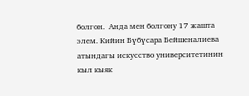болгон.  Анда мен болгону 17 жашта элем. Кийин Бүбүсара Бейшеналиева атындагы искусство университетинин кыл кыяк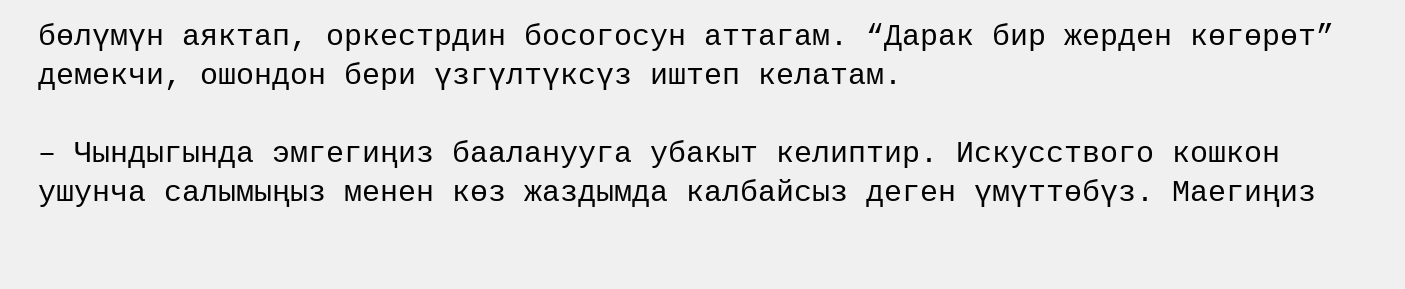бөлүмүн аяктап, оркестрдин босогосун аттагам. “Дарак бир жерден көгөрөт” демекчи, ошондон бери үзгүлтүксүз иштеп келатам.

– Чындыгында эмгегиңиз бааланууга убакыт келиптир. Искусствого кошкон ушунча салымыңыз менен көз жаздымда калбайсыз деген үмүттөбүз. Маегиңиз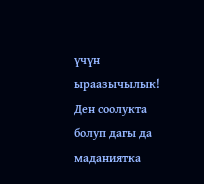үчүн ыраазычылык! Ден соолукта болуп дагы да маданиятка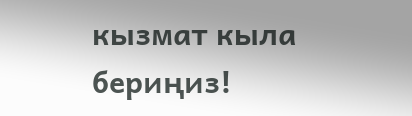кызмат кыла бериңиз!